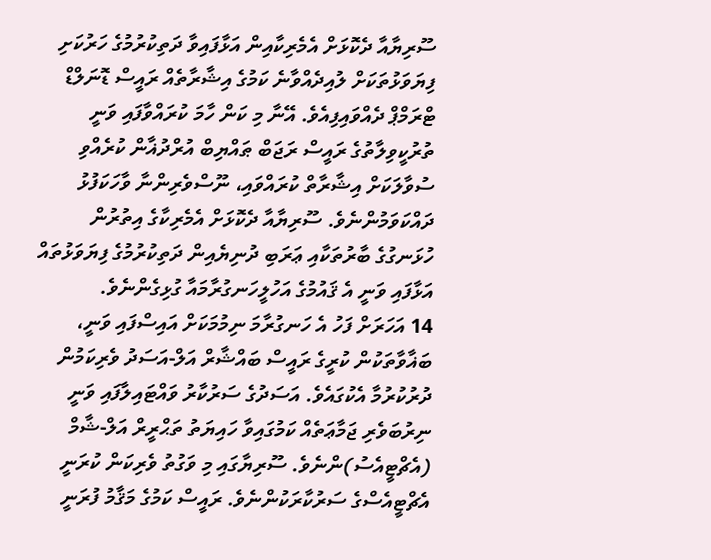ސޫރިޔާއާ ދެކޮޅަށް އެމެރިކާއިން އަޅާފައިވާ ދަތިކުރުމުގެ ހަރުކަށި ފިޔަވަޅުތަކަށް ލުއިދެއްވާނެ ކަމުގެ އިޝާރާތެއް ރައީސް ޑޮނަލްޑް ޓްރަމްޕް ދެއްވައިފިއެވެ. އޭނާ މި ކަން ހާމަ ކުރައްވާފައި ވަނީ ތުރުކީވިލާތުގެ ރައީސް ރަޖަބް ޠައްޔިބް އުރްދުޣާން ކުރެއްވި ސުވާލަކަށް އިޝާރާތް ކުރައްވައި، ނޫސްވެރިންނާ ވާހަކަފުޅު ދައްކަވަމުންނެވެ. ސޫރިޔާއާ ދެކޮޅަށް އެމެރިކާގެ އިތުރުން ހުޅަނގުގެ ބާރުތަކާއި ޢަރަބި ދުނިޔެއިން ދަތިކުރުމުގެ ފިޔަވަޅުތައް އަޅާފައި ވަނީ އެ ޤައުމުގެ އަހުލީހަނގުރާމައާ ގުޅިގެންނެވެ.
14 އަހަރަށް ފަހު އެ ހަނގުރާމަ ނިމުމަކަށް އައިސްފައި ވަނީ، ބަޣާވާތަކުން ކުރީގެ ރައީސް ބައްޝާރް އަލް-އަސަދު ވެރިކަމުން ދުރުކުރުމާ އެކުގައެވެ. އަސަދުގެ ސަރުކާރު ވައްޓައިލާފައި ވަނީ ނިރުބަވެރި ޖަމާޢަތެއް ކަމުގައިވާ ހައިޔަތު ތަޙްރީރް އަލް-ޝާމް (އެޗްޓީއެސު)ންނެވެ. ސޫރިޔާގައި މި ވަގުތު ވެރިކަން ކުރަނީ އެޗްޓީއެސްގެ ސަރުކާރަކުންނެވެ. ރައީސް ކަމުގެ މަޤާމު ފުރަނީ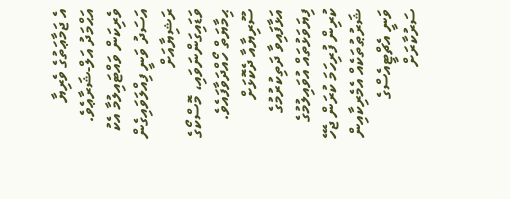އެ ޖަމާޢަތުގެ ވެރިޔާ އަޙްމަދު އަލް-ޝަރާޢެވެ. ވެރިކަން ވައްޓައިލުމާ އެކު އަސަދު ވަނީ ފިއްލަވައިގެން ރަޝިޔާއަށް ވަޑައިގަންނަވައި، މޮސްކޯގެ ޙިމާޔަތް ހޯއްދަވާފައެވެ.
ސޫރިޔާއާ ދެކޮޅަށް އަޅާފައިވާ ދަތިކުރުމުގެ ފިޔަވަޅުތައް އުވައިލުމުގެ ކުރިން ފުރިހަމަ ކުރަން ޖެހޭ ޝަރުޠުތަކެއް އެމެރިކާއިން ވަނީ އެޗްޓީއެސްގެ ސަރުކާރަށް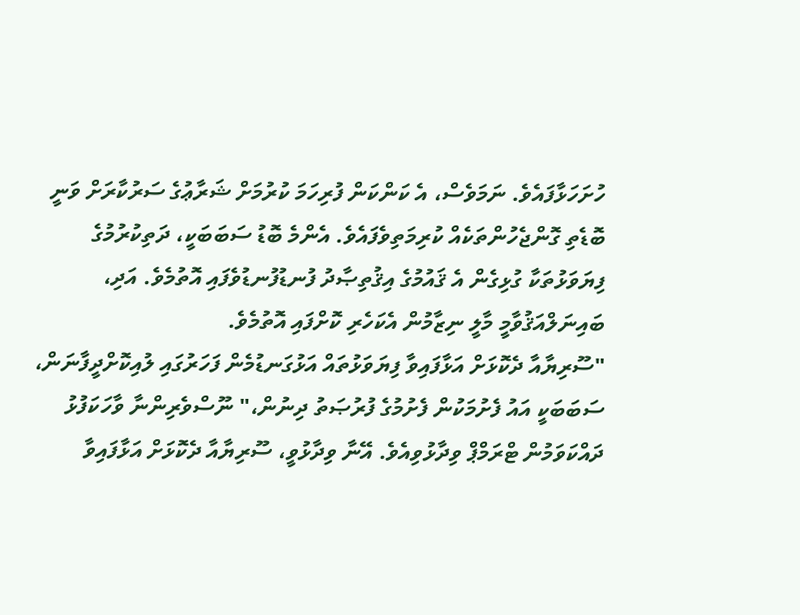ހުށަހަޅާފައެވެ. ނަމަވެސް، އެ ކަންކަން ފުރިހަމަ ކުރުމަށް ޝަރާޢުގެ ސަރުކާރަށް ވަނީ ބޮޑެތި ގޮންޖެހުންތަކެއް ކުރިމަތިވެފައެވެ. އެންމެ ބޮޑު ސަބަބަކީ، ދަތިކުރުމުގެ ފިޔަވަޅުތަކާ ގުޅިގެން އެ ޤައުމުގެ އިޤުތިޞާދު ފުނޑުފުނޑުވެފައި އޮތުމެވެ. އަދި، ބައިނަލްއަޤުވާމީ މާލީ ނިޒާމުން އެކަހެރި ކޮށްފައި އޮތުމެވެ.
"ސޫރިޔާއާ ދެކޮޅަށް އަޅާފައިވާ ފިޔަވަޅުތައް އަޅުގަނޑުމެން ފަހަރުގައި ލުއިކޮށްދީފާނަން، ސަބަބަކީ އައު ފެށުމަކުން ފެށުމުގެ ފުރުޞަތު ދިނުން،" ނޫސްވެރިންނާ ވާހަކަފުޅު ދައްކަވަމުން ޓްރަމްޕް ވިދާޅުވިއެވެ. އޭނާ ވިދާޅުވީ، ސޫރިޔާއާ ދެކޮޅަށް އަޅާފައިވާ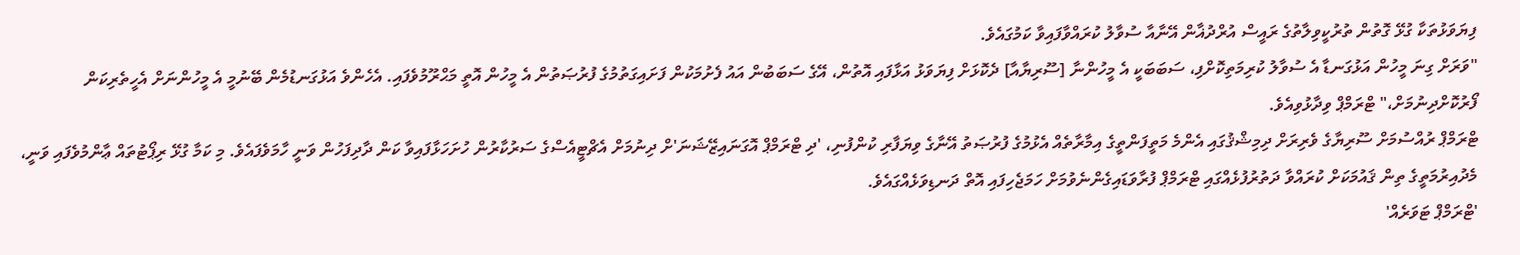ފިޔަވަޅުތަކާ ގުޅޭ ގޮތުން ތުރުކީވިލާތުގެ ރައީސް އުރްދުޣާން އޭނާއާ ސުވާލު ކުރައްވާފައިވާ ކަމުގައެވެ.
"ވަރަށް ގިނަ މީހުން އަޅުގަނޑާ އެ ސުވާލު ކުރިމަތިކޮށްފި، ސަބަބަކީ އެ މީހުންނާ [ސޫރިޔާއާ] ދެކޮޅަށް ފިޔަވަޅު އަޅާފައި އޮތުން، އޭގެ ސަބަބުން އައު ފެށުމަކުން ފަށައިގަތުމުގެ ފުރުޞަތުން އެ މީހުން އޮތީ މަޙްރޫމުވެފައި. އެހެންވެ އަޅުގަނޑުމެން ބޭނުމީ އެ މީހުންނަށް އެހީތެރިކަން ފޯރުކޮށްދިނުމަށް،" ޓްރަމްޕް ވިދާޅުވިއެވެ.
ޓްރަމްޕް ރުއްސުމަށް ސޫރިޔާގެ ވެރިރަށް ދިމިޝްޤުގައި އެންމެ މަތީފަންތީގެ އިމާރާތެއް އެޅުމުގެ ފުރުޞަތު އޭނާގެ ވިޔަފާރި ކުންފުނި، 'ދި ޓްރަމްޕް އޮގަނައިޒޭޝަނަ'ށް ދިނުމަށް އެޗްޓީއެސްގެ ސަރުކާރުން ހުށަހަޅާފައިވާ ކަން ދާދިފަހުން ވަނީ ހާމަވެފައެވެ. މި ކަމާ ގުޅޭ ރިޕޯޓުތައް ޢާންމުވެފައި ވަނީ، މެދުއިރުމަތީގެ ތިން ޤައުމަކަށް ކުރައްވާ ދަތުރުފުޅެއްގައި ޓްރަމްޕް ފުރާވަޑައިގެންނެވުމަށް ހަމަޖެހިފައި އޮތް ދަނޑިވަޅެއްގައެވެ.
'ޓްރަމްޕް ޓަވަރެއް'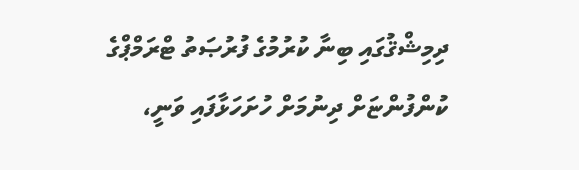ދިމިޝްޤުގައި ބިނާ ކުރުމުގެ ފުރުޞަތު ޓްރަމްޕްގެ ކުންފުންޏަށް ދިނުމަށް ހުށަހަޅާފައި ވަނީ،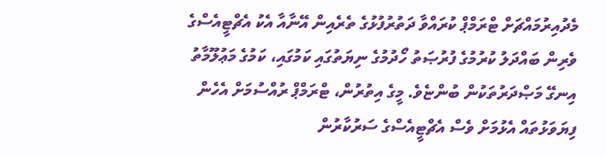މެދުއިރުމައްޗަށް ޓްރަމްޕް ކުރައްވާ ދަތުރުފުޅުގެ ތެރެއިން އޭނާއާ އެކު އެޗްޓީއެސްގެ ވެރިން ބައްދަލު ކުރުމުގެ ފުރުޞަތު ހޯދުމުގެ ނިޔަތުގައި ކަމުގައި، ކަމުގެ މަޢުލޫމާތު އިނގޭ މަޞްދަރުތަކުން ބުންޏެވެ. މީގެ އިތުރުން، ޓްރަމްޕް ރުއްސުމަށް އެހެން ފިޔަވަޅުތައް އެޅުމަށް ވެސް އެޗްޓީއެސްގެ ސަރުކާރުން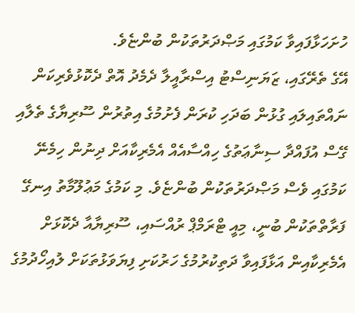ހުށަހަޅާފައިވާ ކަމުގައި މަޞްދަރުތަކުން ބުންޏެވެ.
އޭގެ ތެރޭގައި، ޒަޔަނިސްޓު އިސްރާއީލާ ދެމެދު އޮތް ދެކޮޅުވެރިކަން ނައްތައިލައި ގުޅުން ބަދަހި ކުރަން ފެށުމުގެ އިތުރުން ސޫރިޔާގެ ތެލާއި ގޭސް އުފައްދާ ސިނާޢަތުގެ ހިއްސާއެއް އެމެރިކާއަށް ދިނުން ހިމެނޭ ކަމުގައި ވެސް މަޞްދަރުތަކުން ބުންޏެވެ. މި ކަމުގެ މަޢުލޫމާތު އިނގޭ ފަރާތްތަކުން ބުނީ، މިއީ ޓްރަމްޕް ރުއްސައި، ސޫރިޔާއާ ދެކޮޅަށް އެމެރިކާއިން އަޅާފައިވާ ދަތިކުރުމުގެ ހަރުކަށި ފިޔަވަޅުތަކަށް ލުއިހޯދުމުގެ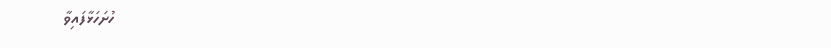ހުށަހަޅާފައިވާ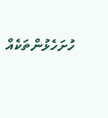ހުށަހެޅުންތަކެއް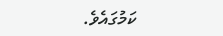ކަމުގައެވެ.